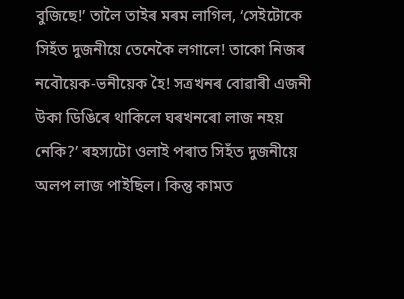বুজিছে!’ তালৈ তাইৰ মৰম লাগিল, ‘সেইটোকে সিহঁত দুজনীয়ে তেনেকৈ লগালে! তাকো নিজৰ নবৌয়েক-ভনীয়েক হৈ! সত্ৰখনৰ বোৱাৰী এজনী উকা ডিঙিৰে থাকিলে ঘৰখনৰো লাজ নহয় নেকি?’ ৰহস্যটো ওলাই পৰাত সিহঁত দুজনীয়ে অলপ লাজ পাইছিল। কিন্তু কামত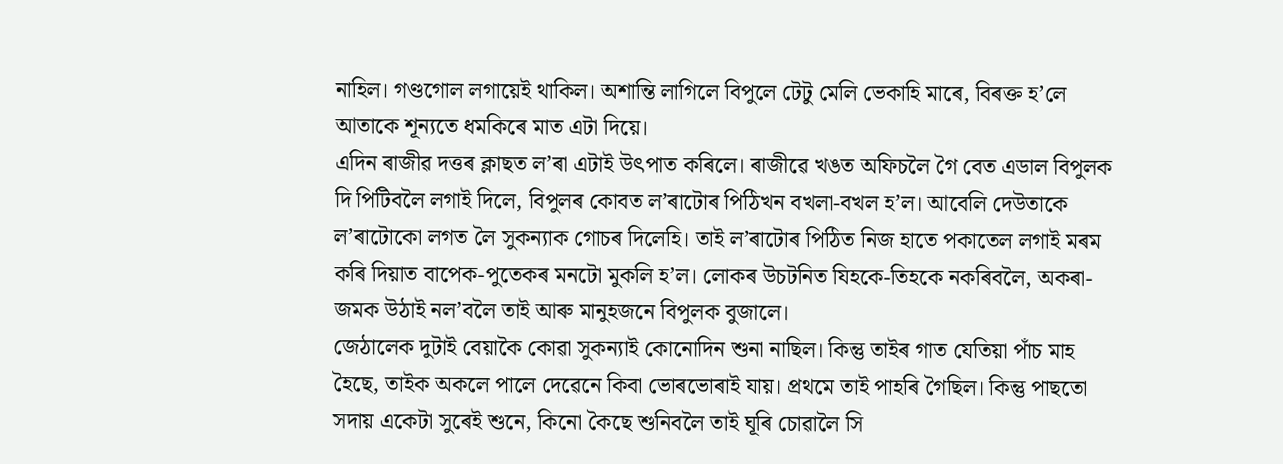নাহিল। গণ্ডগোল লগায়েই থাকিল। অশান্তি লাগিলে বিপুলে টেটু মেলি ভেকাহি মাৰে, বিৰক্ত হ’লে আতাকে শূন্যতে ধমকিৰে মাত এটা দিয়ে।
এদিন ৰাজীৱ দত্তৰ ক্লাছত ল’ৰা এটাই উৎপাত কৰিলে। ৰাজীৱে খঙত অফিচলৈ গৈ বেত এডাল বিপুলক দি পিটিবলৈ লগাই দিলে, বিপুলৰ কোবত ল’ৰাটোৰ পিঠিখন বখলা-বখল হ’ল। আবেলি দেউতাকে ল’ৰাটোকো লগত লৈ সুকন্যাক গোচৰ দিলেহি। তাই ল’ৰাটোৰ পিঠিত নিজ হাতে পকাতেল লগাই মৰম কৰি দিয়াত বাপেক-পুতেকৰ মনটো মুকলি হ’ল। লোকৰ উচটনিত যিহকে-তিহকে নকৰিবলৈ, অকৰা-জমক উঠাই নল’বলৈ তাই আৰু মানুহজনে বিপুলক বুজালে।
জেঠালেক দুটাই বেয়াকৈ কোৱা সুকন্যাই কোনোদিন শুনা নাছিল। কিন্তু তাইৰ গাত যেতিয়া পাঁচ মাহ হৈছে, তাইক অকলে পালে দেৱেনে কিবা ভোৰভোৰাই যায়। প্ৰথমে তাই পাহৰি গৈছিল। কিন্তু পাছতো সদায় একেটা সুৰেই শুনে, কিনো কৈছে শুনিবলৈ তাই ঘূৰি চোৱালৈ সি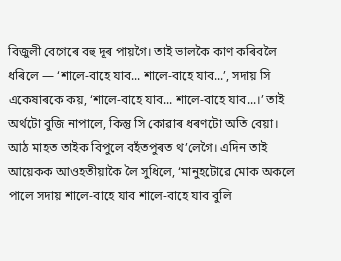বিজুলী বেগেৰে বহু দূৰ পায়গৈ। তাই ভালকৈ কাণ কৰিবলৈ ধৰিলে — ‘শালে-বাহে যাব... শালে-বাহে যাব...’, সদায় সি একেষাৰকে কয়, ‘শালে-বাহে যাব... শালে-বাহে যাব...।’ তাই অৰ্থটো বুজি নাপালে, কিন্তু সি কোৱাৰ ধৰণটো অতি বেয়া।
আঠ মাহত তাইক বিপুলে বহঁতপুৰত থ’লেগৈ। এদিন তাই আয়েকক আওহতীয়াকৈ লৈ সুধিলে, ‘মানুহটোৱে মোক অকলে পালে সদায় শালে-বাহে যাব শালে-বাহে যাব বুলি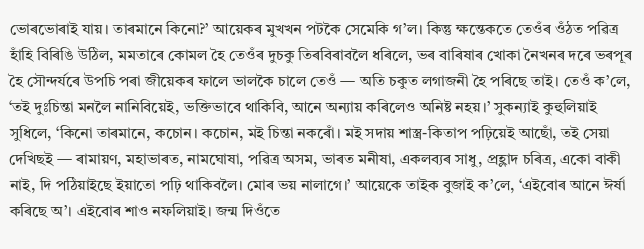ভোৰভোৰাই যায়। তাৰমানে কিনো?’ আয়েকৰ মুখখন পটকৈ সেমেকি গ’ল। কিন্তু ক্ষন্তেকতে তেওঁৰ ওঁঠত পৱিত্ৰ হাঁহি বিৰিঙি উঠিল, মমতাৰে কোমল হৈ তেওঁৰ দুচকু তিৰবিৰাবলৈ ধৰিলে, ভৰ বাৰিষাৰ খোকা নৈখনৰ দৰে ভৰপূৰ হৈ সৌন্দৰ্যৰে উপচি পৰা জীয়েকৰ ফালে ভালকৈ চালে তেওঁ — অতি চকুত লগাজনী হৈ পৰিছে তাই। তেওঁ ক’লে, ‘তই দুঃচিন্তা মনলৈ নানিবিয়েই, ভক্তিভাবে থাকিবি, আনে অন্যায় কৰিলেও অনিষ্ট নহয়।’ সুকন্যাই কুহুলিয়াই সুধিলে, ‘কিনো তাৰমানে, কচোন। কচোন, মই চিন্তা নকৰোঁ। মই সদায় শাস্ত্ৰ-কিতাপ পঢ়িয়েই আছোঁ, তই সেয়া দেখিছই — ৰামায়ণ, মহাভাৰত, নামঘোষা, পৱিত্ৰ অসম, ভাৰত মনীষা, একলব্যৰ সাধু, প্ৰহ্লাদ চৰিত্ৰ, একো বাকী নাই, দি পঠিয়াইছে ইয়াতো পঢ়ি থাকিবলৈ। মোৰ ভয় নালাগে।’ আয়েকে তাইক বুজাই ক’লে, ‘এইবোৰ আনে ঈৰ্ষা কৰিছে অ’। এইবোৰ শাও নফলিয়াই। জন্ম দিওঁতে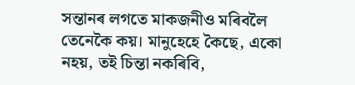সন্তানৰ লগতে মাকজনীও মৰিবলৈ তেনেকৈ কয়। মানুহেহে কৈছে, একো নহয়, তই চিন্তা নকৰিবি,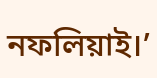নফলিয়াই।’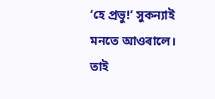‘হে প্ৰভু!’ সুকন্যাই মনতে আওৰালে। তাই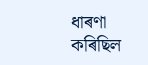ধাৰণা কৰিছিল